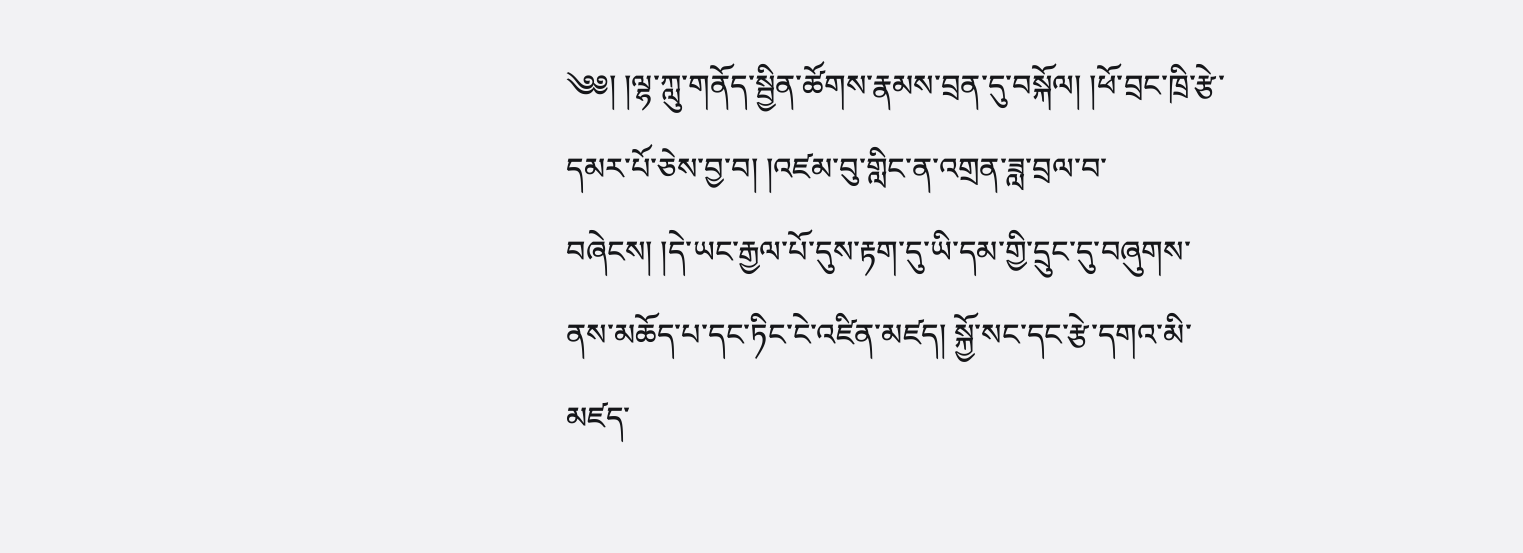༄༅། །ལྷ་ཀླུ་གནོད་སྦྱིན་ཚོགས་རྣམས་བྲན་དུ་བསྐོལ། །ཕོ་བྲང་ཁྲི་རྩེ་དམར་པོ་ཅེས་བྱ་བ། །འཛམ་བུ་གླིང་ན་འགྲན་ཟླ་བྲལ་བ་བཞེངས། །དེ་ཡང་རྒྱལ་པོ་དུས་རྟག་དུ་ཡི་དམ་གྱི་དྲུང་དུ་བཞུགས་ནས་མཆོད་པ་དང་ཏིང་ངེ་འཛིན་མཛད། སྐྱོ་སང་དང་རྩེ་དགའ་མི་མཛད་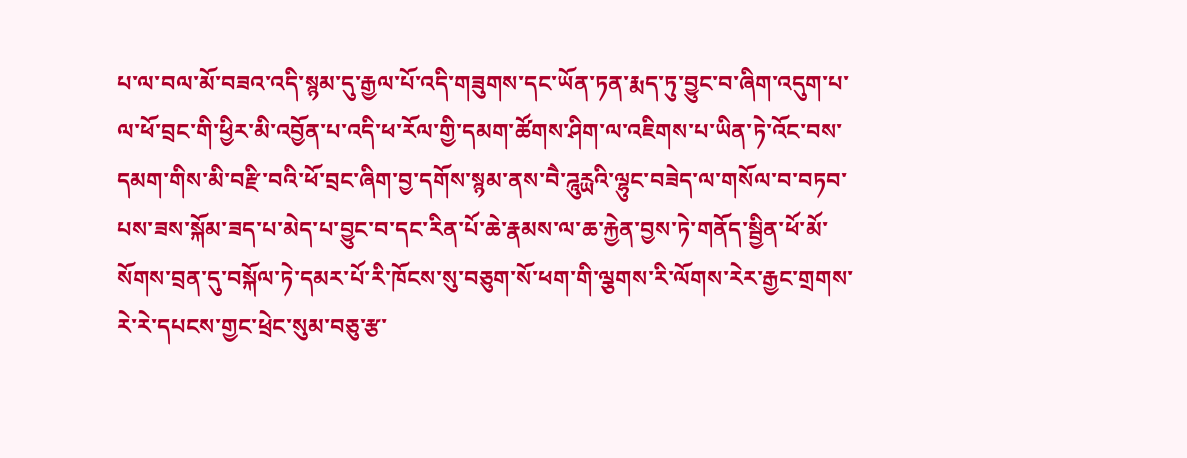པ་ལ་བལ་མོ་བཟའ་འདི་སྙམ་དུ་རྒྱལ་པོ་འདི་གཟུགས་དང་ཡོན་ཏན་རྨད་ཏུ་བྱུང་བ་ཞིག་འདུག་པ་ལ་ཕོ་བྲང་གི་ཕྱིར་མི་འབྱོན་པ་འདི་ཕ་རོལ་གྱི་དམག་ཚོགས་ཤིག་ལ་འཇིགས་པ་ཡིན་ཏེ་འོང་བས་དམག་གིས་མི་བརྫི་བའི་ཕོ་བྲང་ཞིག་བྱ་དགོས་སྙམ་ནས་བཻ་ཌཱུརྻའི་ལྷུང་བཟེད་ལ་གསོལ་བ་བཏབ་པས་ཟས་སྐོམ་ཟད་པ་མེད་པ་བྱུང་བ་དང་རིན་པོ་ཆེ་རྣམས་ལ་ཆ་རྐྱེན་བྱས་ཏེ་གནོད་སྦྱིན་ཕོ་མོ་སོགས་བྲན་དུ་བསྐོལ་ཏེ་དམར་པོ་རི་ཁོངས་སུ་བཅུག་སོ་ཕག་གི་ལྕགས་རི་ལོགས་རེར་རྒྱང་གྲགས་རེ་རེ་དཔངས་གྱང་ཕྲེང་སུམ་བཅུ་རྩ་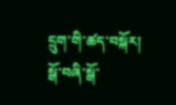དྲུག་གི་ཚད་བསྐོར། སྒོ་བཞི་སྒོ་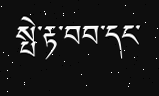སྤེ་རྟ་བབ་དང་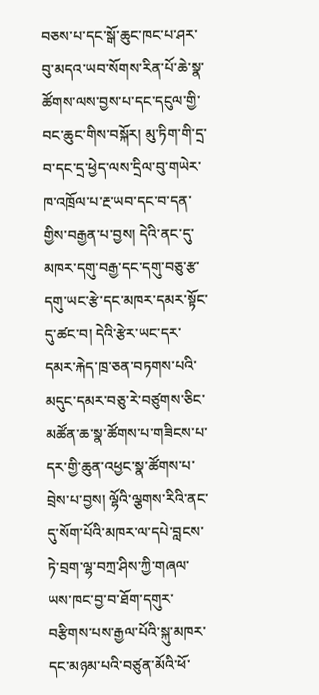བཅས་པ་དང་སྒོ་ཆུང་ཁང་པ་ཤར་བུ་མདའ་ཡབ་སོགས་རིན་པོ་ཆེ་སྣ་ཚོགས་ལས་བྱས་པ་དང་དངུལ་གྱི་བང་ཆུང་གིས་བསྐོར། མུ་ཏིག་གི་དྲ་བ་དང་དྲ་ཕྱེད་ལས་དྲིལ་བུ་གཡེར་ཁ་འཁྲོལ་པ་རྔ་ཡབ་དང་བ་དན་གྱིས་བརྒྱན་པ་བྱས། དེའི་ནང་དུ་མཁར་དགུ་བརྒྱ་དང་དགུ་བཅུ་རྩ་དགུ་ཡང་རྩེ་དང་མཁར་དམར་སྟོང་དུ་ཚང་བ། དེའི་རྩེར་ཡང་དར་དམར་རྐེད་ཁྲ་ཅན་བཏགས་པའི་མདུང་དམར་བཅུ་རེ་བཙུགས་ཅིང་མཚོན་ཆ་སྣ་ཚོགས་པ་གཟིངས་པ་དར་གྱི་ཆུན་འཕྱང་སྣ་ཚོགས་པ་བྲེས་པ་བྱས། ལྷོའི་ལྕགས་རིའི་ནང་དུ་སོག་པོའི་མཁར་ལ་དཔེ་བླངས་ཏེ་བྲག་ལྷ་བཀྲ་ཤིས་ཀྱི་གཞལ་ཡས་ཁང་བྱ་བ་ཐོག་དགུར་བརྩིགས་པས་རྒྱལ་པོའི་སྐུ་མཁར་དང་མཉམ་པའི་བཙུན་མོའི་ཕོ་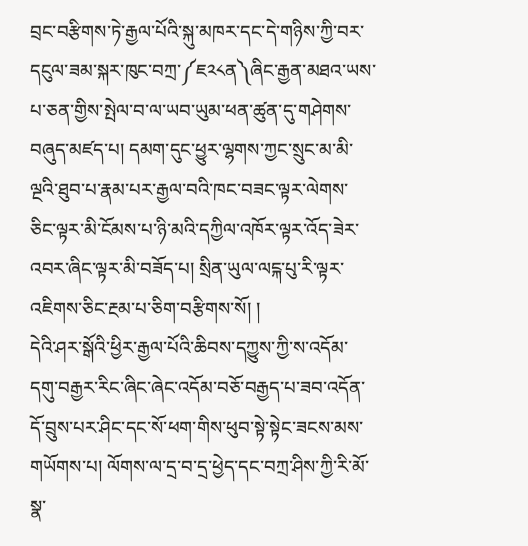བྲང་བརྩིགས་ཏེ་རྒྱལ་པོའི་སྐུ་མཁར་དང་དེ་གཉིས་ཀྱི་བར་དངུལ་ཟམ་སྐར་ཁུང་བཀྲ་༼ཇ༢༨ན༽ཞིང་རྒྱན་མཐའ་ཡས་པ་ཅན་གྱིས་སྤེལ་བ་ལ་ཡབ་ཡུམ་ཕན་ཚུན་དུ་གཤེགས་བཞུད་མཛད་པ། དམག་དུང་ཕྱུར་ལྷགས་ཀྱང་སྲུང་མ་མི་ལྔའི་ཐུབ་པ་རྣམ་པར་རྒྱལ་བའི་ཁང་བཟང་ལྟར་ལེགས་ཅིང་ལྟར་མི་ངོམས་པ་ཉི་མའི་དཀྱིལ་འཁོར་ལྟར་འོད་ཟེར་འབར་ཞིང་ལྟར་མི་བཟོད་པ། སྲིན་ཡུལ་ལངྐ་པུ་རི་ལྟར་འཇིགས་ཅིང་རྔམ་པ་ཅིག་བརྩིགས་སོ། །
དེའི་ཤར་སྒོའི་ཕྱིར་རྒྱལ་པོའི་ཆིབས་དཀྱུས་ཀྱི་ས་འདོམ་དགུ་བརྒྱར་རིང་ཞིང་ཞེང་འདོམ་བཅོ་བརྒྱད་པ་ཟབ་འདོན་དོ་བྲུས་པར་ཤིང་དང་སོ་ཕག་གིས་ཕུབ་སྟེ་སྟེང་ཟངས་མས་གཡོགས་པ། ལོགས་ལ་དྲ་བ་དྲ་ཕྱེད་དང་བཀྲ་ཤིས་ཀྱི་རི་མོ་སྣ་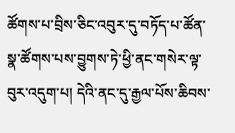ཚོགས་པ་བྲིས་ཅིང་འབུར་དུ་བཏོད་པ་ཚོན་སྣ་ཚོགས་པས་བྱུགས་ཏེ་ཕྱི་ནང་གསེར་ལྟ་བུར་འདུག་པ། དེའི་ནང་དུ་རྒྱལ་པོས་ཆིབས་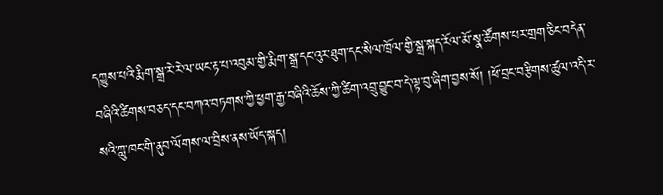དཀྱུས་པའི་རྨིག་སྒྲ་རེ་རེ་ལ་ཡང་རྟ་པ་འབུམ་གྱི་རྨིག་སྒྲ་དང་འུར་ཐུག་དང་སིལ་ཁྲོལ་གྱི་སྒྲ་སྐད་རོལ་མོ་སྣ་ཚོགས་པར་གྲག་ཅིང་བདེན་བཞིའི་ཚིགས་བཅད་དང་བཀའ་བཏགས་ཀྱི་ཕྱག་རྒྱ་བཞིའི་ཆོས་ཀྱི་ཚིག་འབྲུ་བྱུང་བ་དེ་ལྟ་བུ་ཞིག་བྱས་སོ། །ཕོ་བྲང་བརྩིགས་ཚུལ་འདི་ར་སའི་ཀླུ་ཁང་གི་ནུབ་ལོགས་ལ་བྲིས་ནས་ཡོད་སྐད།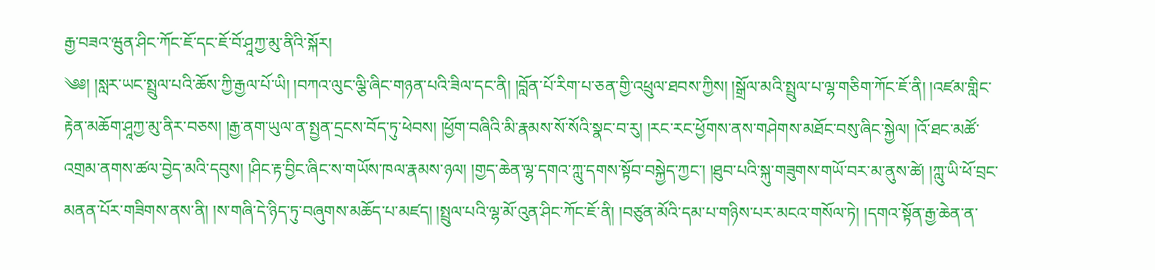རྒྱ་བཟའ་ཝུན་ཤིང་ཀོང་ཇོ་དང་ཇོ་བོ་ཤཱཀྱ་མུ་ནིའི་སྐོར།
༄༅། །སླར་ཡང་སྤྲུལ་པའི་ཆོས་ཀྱི་རྒྱལ་པོ་ཡི། །བཀའ་ལུང་ལྕི་ཞིང་གཉན་པའི་ཟིལ་དང་ནི། །བློན་པོ་རིག་པ་ཅན་གྱི་འཕྲུལ་ཐབས་ཀྱིས། །སྒྲོལ་མའི་སྤྲུལ་པ་ལྷ་གཅིག་ཀོང་ཇོ་ནི། །འཛམ་གླིང་རྟེན་མཆོག་ཤཱཀྱ་མུ་ནིར་བཅས། །རྒྱ་ནག་ཡུལ་ན་སྤྱན་དྲངས་བོད་ཏུ་ཕེབས། །ཕྱོག་བཞིའི་མི་རྣམས་སོ་སོའི་སྣང་བ་རུ། །རང་རང་ཕྱོགས་ནས་གཤེགས་མཐོང་བསུ་ཞིང་སྐྱེལ། །འོ་ཐང་མཚོ་འགྲམ་ནགས་ཚལ་བྱེད་མའི་དབུས། །ཤིང་རྟ་བྱིང་ཞིང་ས་གཡོས་ཁལ་རྣམས་ཉལ། །གྱད་ཆེན་ལྷ་དགའ་ཀླུ་དགས་སྟོབ་བསྐྱེད་ཀྱང་། །ཐུབ་པའི་སྐུ་གཟུགས་གཡོ་བར་མ་ནུས་ཚེ། །ཀླུ་ཡི་ཕོ་བྲང་མནན་པོར་གཟིགས་ནས་ནི། །ས་གཞི་དེ་ཉིད་ཏུ་བཞུགས་མཆོད་པ་མཛད། །སྤྲུལ་པའི་ལྷ་མོ་འུན་ཤིང་ཀོང་ཇོ་ནི། །བཙུན་མོའི་དམ་པ་གཉིས་པར་མངའ་གསོལ་ཏེ། །དགའ་སྟོན་རྒྱ་ཆེན་ན་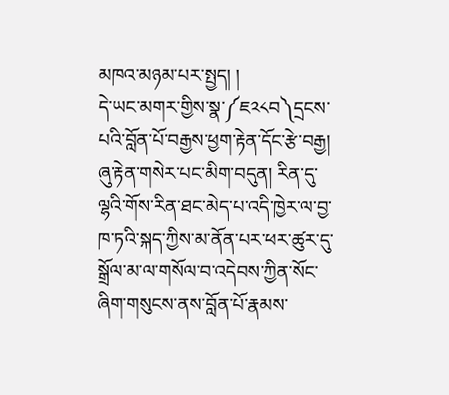མཁའ་མཉམ་པར་སྤྱད། །
དེ་ཡང་མགར་གྱིས་སྣ་༼ཇ༢༨བ༽དྲངས་པའི་བློན་པོ་བརྒྱས་ཕྱག་རྟེན་དོང་རྩེ་བརྒྱ། ཞུ་རྟེན་གསེར་པང་མིག་བདུན། རིན་དུ་ལྷའི་གོས་རིན་ཐང་མེད་པ་འདི་ཁྱེར་ལ་བྱ་ཁ་ཏའི་སྐད་ཀྱིས་མ་ནོན་པར་ཕར་ཚུར་དུ་སྒྲོལ་མ་ལ་གསོལ་བ་འདེབས་ཀྱིན་སོང་ཞིག་གསུངས་ནས་བློན་པོ་རྣམས་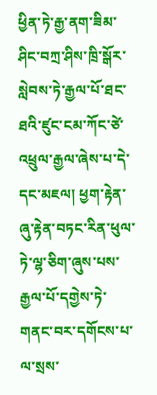ཕྱིན་ཏེ་རྒྱ་ནག་ཟིམ་ཤིང་བཀྲ་ཤིས་ཁྲི་སྒོར་སླེབས་ཏེ་རྒྱལ་པོ་ཐང་ཐའི་ཛུང་ངམ་ཀོང་ཙེ་འཕྲུལ་རྒྱལ་ཞེས་པ་དེ་དང་མཇལ། ཕྱག་རྟེན་ཞུ་རྟེན་བཏང་རིན་ཕུལ་ཏེ་ལྷ་ཅིག་ཞུས་པས་རྒྱལ་པོ་དགྱེས་ཏེ་གནང་བར་དགོངས་པ་ལ་སྲས་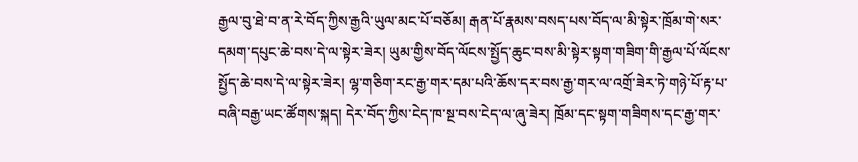རྒྱལ་བུ་ཐེ་བ་ན་རེ་བོད་ཀྱིས་རྒྱའི་ཡུལ་མང་པོ་བཅོམ། རྒན་པོ་རྣམས་བསད་པས་བོད་ལ་མི་སྟེར་ཁྲོམ་གེ་སར་དམག་དཔུང་ཆེ་བས་དེ་ལ་སྟེར་ཟེར། ཡུམ་གྱིས་བོད་ལོངས་སྤྱོད་ཆུང་བས་མི་སྟེར་སྟག་གཟིག་གི་རྒྱལ་པོ་ལོངས་སྤྱོད་ཆེ་བས་དེ་ལ་སྟེར་ཟེར། ལྷ་གཅིག་རང་རྒྱ་གར་དམ་པའི་ཆོས་དར་བས་རྒྱ་གར་ལ་འགྲོ་ཟེར་ཏེ་གཉེ་པོ་རྟ་པ་བཞི་བརྒྱ་ཡང་ཚོགས་སྐད། དེར་བོད་ཀྱིས་ངེད་ཁ་སྔ་བས་ངེད་ལ་ཞུ་ཟེར། ཁྲོམ་དང་སྟག་གཟིགས་དང་རྒྱ་གར་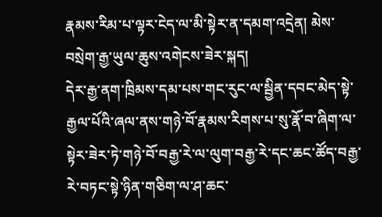རྣམས་རིམ་པ་ལྟར་ངེད་ལ་མི་སྟེར་ན་དམག་འདྲེན། མེས་བསྲེག་རྒྱ་ཡུལ་ཆུས་འགེངས་ཟེར་སྐད།
དེར་རྒྱ་ནག་ཁྲིམས་དམ་པས་གང་རུང་ལ་སྦྱིན་དབང་མེད་སྟེ་རྒྱལ་པོའི་ཞལ་ནས་གཉེ་བོ་རྣམས་རིགས་པ་སུ་རྣོ་བ་ཞིག་ལ་སྟེར་ཟེར་ཏེ་གཉེ་བོ་བརྒྱ་རེ་ལ་ལུག་བརྒྱ་རེ་དང་ཆང་ཚོད་བརྒྱ་རེ་བཏང་སྟེ་ཉིན་གཅིག་ལ་ཤ་ཆང་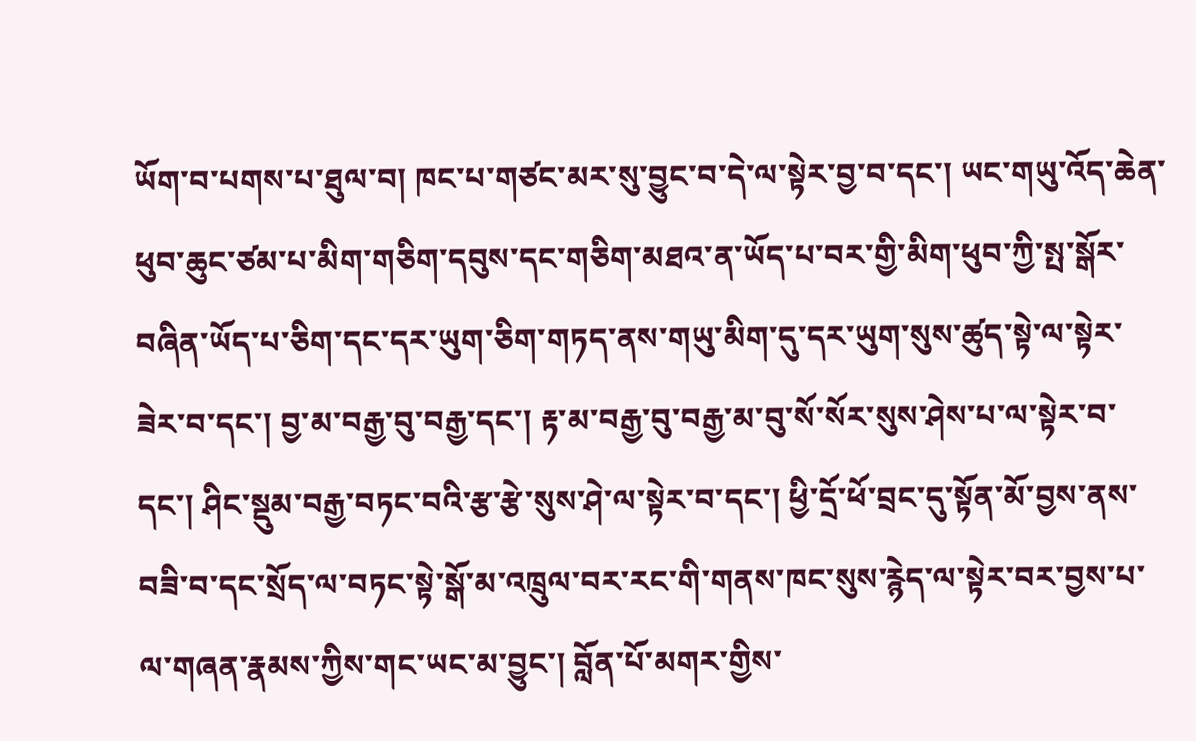ཡོག་བ་པགས་པ་ཐུལ་བ། ཁང་པ་གཙང་མར་སུ་བྱུང་བ་དེ་ལ་སྟེར་བྱ་བ་དང་། ཡང་གཡུ་འོད་ཆེན་ཕུབ་ཆུང་ཙམ་པ་མིག་གཅིག་དབུས་དང་གཅིག་མཐའ་ན་ཡོད་པ་བར་གྱི་མིག་ཕུབ་ཀྱི་སྤ་སྒོར་བཞིན་ཡོད་པ་ཅིག་དང་དར་ཡུག་ཅིག་གཏད་ནས་གཡུ་མིག་དུ་དར་ཡུག་སུས་ཚུད་སྟེ་ལ་སྟེར་ཟེར་བ་དང་། བྱ་མ་བརྒྱ་བུ་བརྒྱ་དང་། རྟ་མ་བརྒྱ་བུ་བརྒྱ་མ་བུ་སོ་སོར་སུས་ཤེས་པ་ལ་སྟེར་བ་དང་། ཤིང་སྡུམ་བརྒྱ་བཏང་བའི་རྩ་རྩེ་སུས་ཤེ་ལ་སྟེར་བ་དང་། ཕྱི་དྲོ་ཕོ་བྲང་དུ་སྟོན་མོ་བྱས་ནས་བཟི་བ་དང་སྲོད་ལ་བཏང་སྟེ་སྒོ་མ་འཁྲུལ་བར་རང་གི་གནས་ཁང་སུས་རྙེད་ལ་སྟེར་བར་བྱས་པ་ལ་གཞན་རྣམས་ཀྱིས་གང་ཡང་མ་བྱུང་། བློན་པོ་མགར་གྱིས་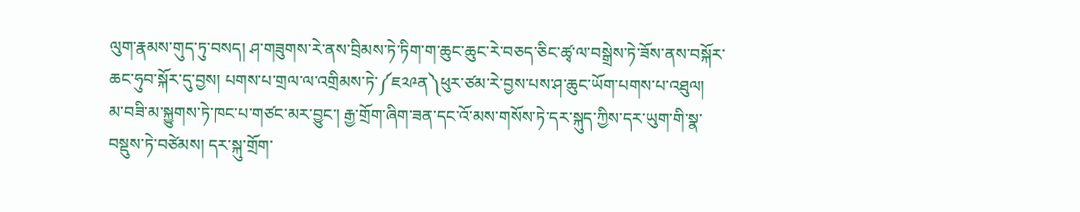ལུག་རྣམས་གུད་ཏུ་བསད། ཤ་གཟུགས་རེ་ནས་བྲིམས་ཏེ་ཏིག་ག་ཆུང་ཆུང་རེ་བཅད་ཅིང་ཚྭ་ལ་བསྒྲེས་ཏེ་ཟོས་ནས་བསྐོར་ཆང་ཧུབ་སྐོར་དུ་བྱས། པགས་པ་གྲལ་ལ་འགྲིམས་ཏེ་༼ཇ༢༩ན༽ཕུར་ཙམ་རེ་བྱས་པས་ཤ་ཆུང་ཡོག་པགས་པ་འཐུལ། མ་བཟི་མ་སྐྱུགས་ཏེ་ཁང་པ་གཙང་མར་བྱུང་། རྒྱ་གྲོག་ཞིག་ཟན་དང་འོ་མས་གསོས་ཏེ་དར་སྐུད་ཀྱིས་དར་ཡུག་གི་སྣ་བསྡུས་ཏེ་བཙེམས། དར་སྐུ་གྲོག་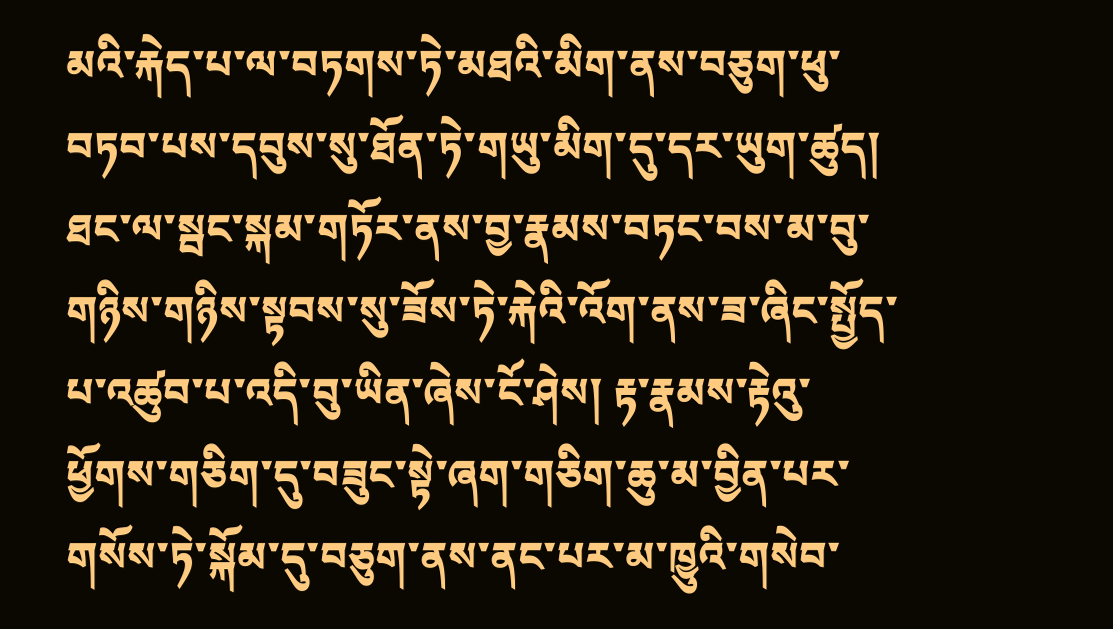མའི་རྐེད་པ་ལ་བཏགས་ཏེ་མཐའི་མིག་ནས་བཅུག་ཕུ་བཏབ་པས་དབུས་སུ་ཐོན་ཏེ་གཡུ་མིག་དུ་དར་ཡུག་ཚུད། ཐང་ལ་སྦང་སྐམ་གཏོར་ནས་བྱ་རྣམས་བཏང་བས་མ་བུ་གཉིས་གཉིས་སྟབས་སུ་ཟོས་ཏེ་རྐེའི་འོག་ནས་ཟ་ཞིང་སྤྱོད་པ་འཚུབ་པ་འདི་བུ་ཡིན་ཞེས་ངོ་ཤེས། རྟ་རྣམས་རྟེའུ་ཕྱོགས་གཅིག་དུ་བཟུང་སྟེ་ཞག་གཅིག་ཆུ་མ་བྱིན་པར་གསོས་ཏེ་སྐོམ་དུ་བཅུག་ནས་ནང་པར་མ་ཁྱུའི་གསེབ་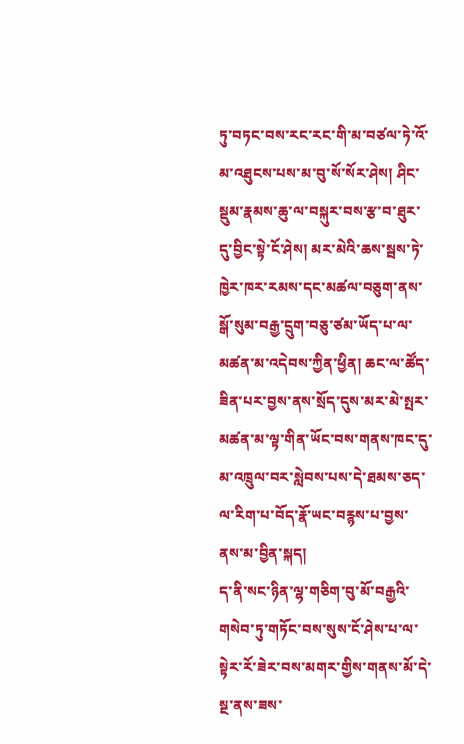ཏུ་བཏང་བས་རང་རང་གི་མ་བཙལ་ཏེ་འོ་མ་འཐུངས་པས་མ་བུ་སོ་སོར་ཤེས། ཤིང་སྡུམ་རྣམས་ཆུ་ལ་བསྐུར་བས་རྩ་བ་ཐུར་དུ་བྱིང་སྟེ་ངོ་ཤེས། མར་མེའི་ཆས་སྦས་ཏེ་ཁྱེར་ཁར་རམས་དང་མཚལ་བཅུག་ནས་སྒོ་སུམ་བརྒྱ་དྲུག་བཅུ་ཙམ་ཡོད་པ་ལ་མཚན་མ་འདེབས་ཀྱིན་ཕྱིན། ཆང་ལ་ཚོད་ཟིན་པར་བྱས་ནས་སྲོད་དུས་མར་མེ་སྤར་མཚན་མ་ལྟ་གིན་ཡོང་བས་གནས་ཁང་དུ་མ་འཁྲུལ་བར་སླེབས་པས་དེ་ཐམས་ཅད་ལ་རིག་པ་བོད་རྣོ་ཡང་བརྙས་པ་བྱས་ནས་མ་བྱིན་སྐད།
ད་ནི་སང་ཉིན་ལྷ་གཅིག་བུ་མོ་བརྒྱའི་གསེབ་ཏུ་གཏོང་བས་སུས་ངོ་ཤེས་པ་ལ་སྟེར་རོ་ཟེར་བས་མགར་གྱིས་གནས་མོ་དེ་སྔ་ནས་ཟས་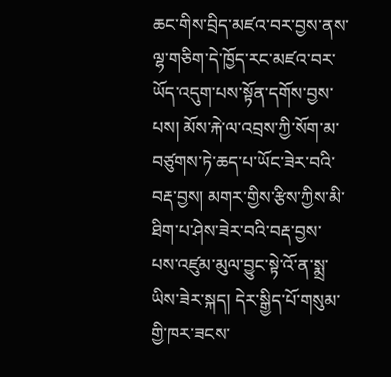ཆང་གིས་བྲིད་མཛའ་བར་བྱས་ནས་ལྷ་གཅིག་དེ་ཁྱོད་རང་མཛའ་བར་ཡོད་འདུག་པས་སྟོན་དགོས་བྱས་པས། མོས་རྐེ་ལ་འབྲས་ཀྱི་སོག་མ་བཙུགས་ཏེ་ཆད་པ་ཡོང་ཟེར་བའི་བརྡ་བྱས། མགར་གྱིས་རྩིས་ཀྱིས་མི་ཐིག་པ་ཤེས་ཟེར་བའི་བརྡ་བྱས་པས་འཛུམ་མུལ་བྱུང་སྟེ་འོ་ན་སྨྲ་ཡིས་ཟེར་སྐད། དེར་སྒྱིད་པོ་གསུམ་གྱི་ཁར་ཟངས་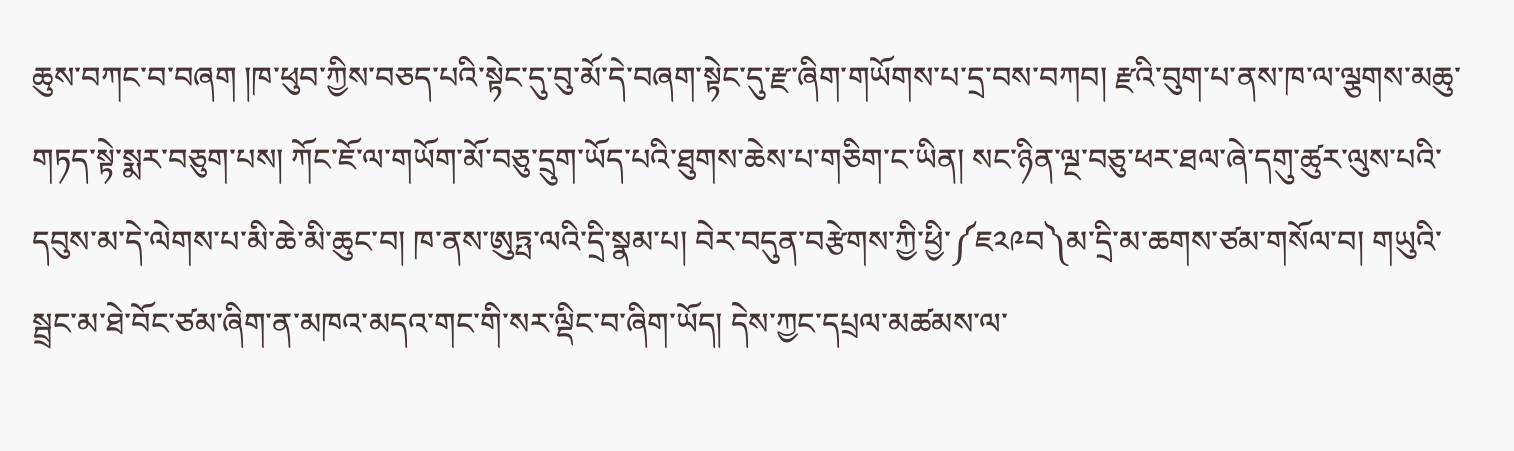ཆུས་བཀང་བ་བཞག །ཁ་ཕུབ་ཀྱིས་བཅད་པའི་སྟེང་དུ་བུ་མོ་དེ་བཞག་སྟེང་དུ་རྫ་ཞིག་གཡོགས་པ་དྲ་བས་བཀབ། རྫའི་བུག་པ་ནས་ཁ་ལ་ལྕགས་མཆུ་གཏད་སྟེ་སྨར་བཅུག་པས། ཀོང་ཇོ་ལ་གཡོག་མོ་བཅུ་དྲུག་ཡོད་པའི་ཐུགས་ཆེས་པ་གཅིག་ང་ཡིན། སང་ཉིན་ལྔ་བཅུ་ཕར་ཐལ་ཞེ་དགུ་ཚུར་ལུས་པའི་དབུས་མ་དེ་ལེགས་པ་མི་ཆེ་མི་ཆུང་བ། ཁ་ནས་ཨུཏྤ་ལའི་དྲི་སྣམ་པ། བེར་བདུན་བརྩེགས་ཀྱི་ཕྱི་༼ཇ༢༩བ༽མ་དྲི་མ་ཆགས་ཙམ་གསོལ་བ། གཡུའི་སྦྲང་མ་ཐེ་བོང་ཙམ་ཞིག་ན་མཁའ་མདའ་གང་གི་སར་ལྡིང་བ་ཞིག་ཡོད། དེས་ཀྱང་དཔྲལ་མཚམས་ལ་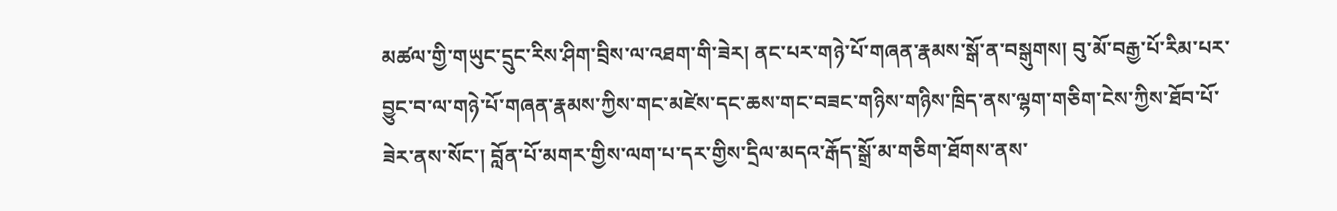མཚལ་གྱི་གཡུང་དྲུང་རིས་ཤིག་བྲིས་ལ་འཐག་གི་ཟེར། ནང་པར་གཉེ་པོ་གཞན་རྣམས་སྒོ་ན་བསྒུགས། བུ་མོ་བརྒྱ་པོ་རིམ་པར་བྱུང་བ་ལ་གཉེ་པོ་གཞན་རྣམས་ཀྱིས་གང་མཛེས་དང་ཆས་གང་བཟང་གཉིས་གཉིས་ཁྲིད་ནས་ལྷག་གཅིག་ངེས་ཀྱིས་ཐོབ་པོ་ཟེར་ནས་སོང་། བློན་པོ་མགར་གྱིས་ལག་པ་དར་གྱིས་དྲིལ་མདའ་རྒོད་སྒྲོ་མ་གཅིག་ཐོགས་ནས་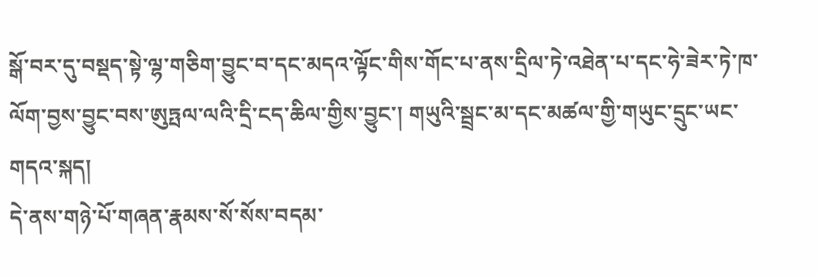སྒོ་བར་དུ་བསྡད་སྟེ་ལྷ་གཅིག་བྱུང་བ་དང་མདའ་ལྟོང་གིས་གོང་པ་ནས་དྲིལ་ཏེ་འཐེན་པ་དང་ཧེ་ཟེར་ཏེ་ཁ་ལོག་བྱས་བྱུང་བས་ཨུཏྤལ་ལའི་དྲི་ངད་ཆིལ་གྱིས་བྱུང་། གཡུའི་སྦྲང་མ་དང་མཚལ་གྱི་གཡུང་དྲུང་ཡང་གདའ་སྐད།
དེ་ནས་གཉེ་པོ་གཞན་རྣམས་སོ་སོས་བདམ་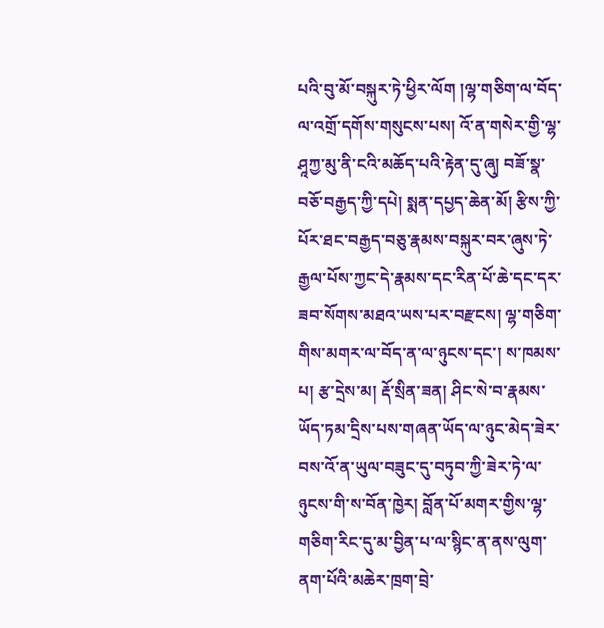པའི་བུ་མོ་བསྐུར་ཏེ་ཕྱིར་ལོག །ལྷ་གཅིག་ལ་བོད་ལ་འགྲོ་དགོས་གསུངས་པས། འོ་ན་གསེར་གྱི་ལྷ་ཤཱཀྱ་མུ་ནི་ངའི་མཆོད་པའི་རྟེན་དུ་ཞུ། བཟོ་སྣ་བཅོ་བརྒྱད་ཀྱི་དཔེ། སྨན་དཔྱད་ཆེན་མོ། རྩིས་ཀྱི་པོར་ཐང་བརྒྱད་བཅུ་རྣམས་བསྐུར་བར་ཞུས་ཏེ་རྒྱལ་པོས་ཀྱང་དེ་རྣམས་དང་རིན་པོ་ཆེ་དང་དར་ཟབ་སོགས་མཐའ་ཡས་པར་བརྫངས། ལྷ་གཅིག་གིས་མགར་ལ་བོད་ན་ལ་ཉུངས་དང་། ས་ཁམས་པ། རྩ་དྲེས་མ། རྡོ་སྲིན་ཟན། ཤིང་སེ་བ་རྣམས་ཡོད་ཏམ་དྲིས་པས་གཞན་ཡོད་ལ་ཉུང་མེད་ཟེར་བས་འོ་ན་ཡུལ་བཟུང་དུ་བཏུབ་ཀྱི་ཟེར་ཏེ་ལ་ཉུངས་གི་ས་བོན་ཁྱེར། བློན་པོ་མགར་གྱིས་ལྷ་གཅིག་རིང་དུ་མ་བྱིན་པ་ལ་སྙིང་ན་ནས་ལུག་ནག་པོའི་མཆེར་ཁྲག་བྲེ་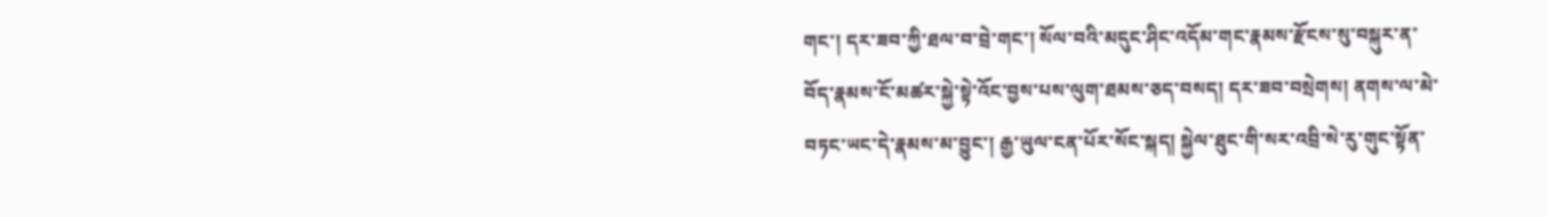གང་། དར་ཟབ་ཀྱི་ཐལ་བ་བྲེ་གང་། སོལ་བའི་མདུང་ཤིང་འདོམ་གང་རྣམས་རྫོངས་སུ་བསྐུར་ན་བོད་རྣམས་ངོ་མཚར་སྐྱེ་སྟེ་འོང་བྱས་པས་ལུག་ཐམས་ཅད་བསད། དར་ཟབ་བསྲེགས། ནགས་ལ་མེ་བཏང་ཡང་དེ་རྣམས་མ་བྱུང་། རྒྱ་ཡུལ་ངན་པོར་སོང་སྐད། སྐྱེལ་ཐུང་གི་སར་འབྲི་སེ་རུ་གུང་སྟོན་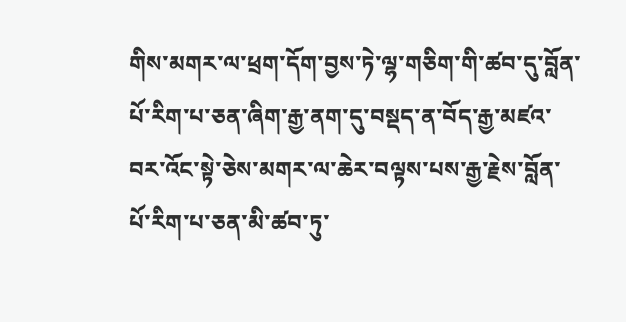གིས་མགར་ལ་ཕྲག་དོག་བྱས་ཏེ་ལྷ་གཅིག་གི་ཚབ་དུ་བློན་པོ་རིག་པ་ཅན་ཞིག་རྒྱ་ནག་དུ་བསྡད་ན་བོད་རྒྱ་མཛའ་བར་འོང་སྟེ་ཅེས་མགར་ལ་ཆེར་བལྟས་པས་རྒྱ་རྗེས་བློན་པོ་རིག་པ་ཅན་མི་ཚབ་ཏུ་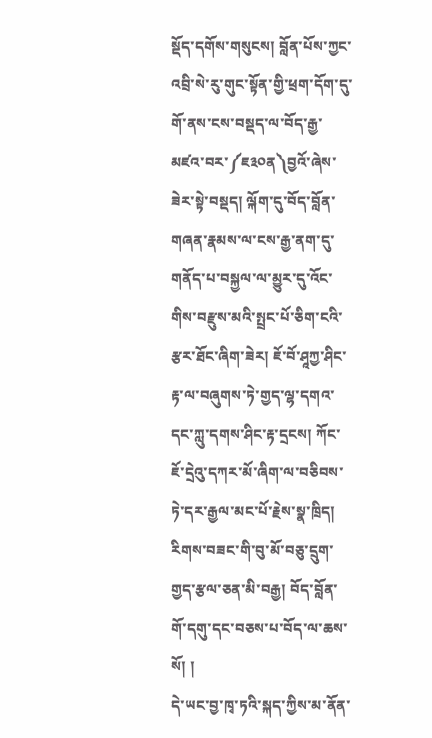སྡོད་དགོས་གསུངས། བློན་པོས་ཀྱང་འབྲི་སེ་རུ་གུང་སྟོན་གྱི་ཕྲག་དོག་དུ་གོ་ནས་ངས་བསྡད་ལ་བོད་རྒྱ་མཛའ་བར་༼ཇ༣༠ན༽བྱའོ་ཞེས་ཟེར་སྟེ་བསྡད། ལྐོག་དུ་བོད་བློན་གཞན་རྣམས་ལ་ངས་རྒྱ་ནག་དུ་གནོད་པ་བསྐྱལ་ལ་མྱུར་དུ་འོང་གིས་བརྫུས་མའི་སྤྲང་པོ་ཅིག་ངའི་རྩར་ཐོང་ཞིག་ཟེར། ཇོ་བོ་ཤཱཀྱ་ཤིང་རྟ་ལ་བཞུགས་ཏེ་གྱད་ལྷ་དགའ་དང་ཀླུ་དགས་ཤིང་རྟ་དྲངས། ཀོང་ཇོ་དྲེའུ་དཀར་མོ་ཞིག་ལ་བཅིབས་ཏེ་དར་རྒྱལ་མང་པོ་རྗེས་སྣ་ཁྲིད། རིགས་བཟང་གི་བུ་མོ་བཅུ་དྲུག་གྱད་རྩལ་ཅན་མི་བརྒྱ། བོད་བློན་གོ་དགུ་དང་བཅས་པ་བོད་ལ་ཆས་སོ། །
དེ་ཡང་བྱ་ཁྭ་ཏའི་སྐད་ཀྱིས་མ་ནོན་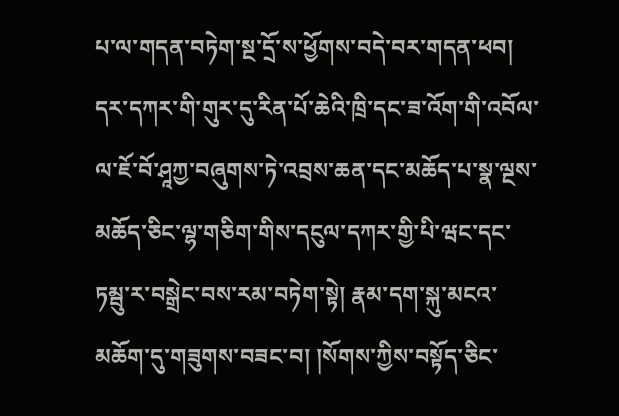པ་ལ་གདན་བཏེག་སྔ་དྲོ་ས་ཕྱོགས་བདེ་བར་གདན་ཕབ། དར་དཀར་གི་གུར་དུ་རིན་པོ་ཆེའི་ཁྲི་དང་ཟ་འོག་གི་འབོལ་ལ་ཇོ་བོ་ཤཱཀྱ་བཞུགས་ཏེ་འབྲས་ཆན་དང་མཆོད་པ་སྣ་ལྔས་མཆོད་ཅིང་ལྷ་གཅིག་གིས་དངུལ་དཀར་གྱི་པི་ཝང་དང་ཏམྦུ་ར་བསྒྲེང་བས་རམ་བཏེག་སྟེ། རྣམ་དག་སྐུ་མངའ་མཆོག་དུ་གཟུགས་བཟང་བ། །སོགས་ཀྱིས་བསྟོད་ཅིང་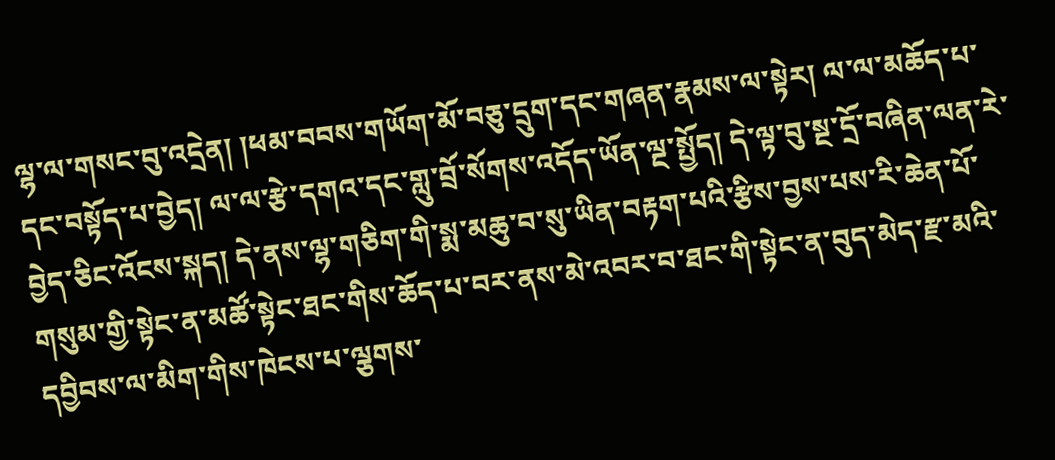ལྷ་ལ་གསང་བུ་འདྲེན། །ཕམ་བབས་གཡོག་མོ་བཅུ་དྲུག་དང་གཞན་རྣམས་ལ་སྟེར། ལ་ལ་མཆོད་པ་དང་བསྟོད་པ་བྱེད། ལ་ལ་རྩེ་དགའ་དང་གླུ་བྲོ་སོགས་འདོད་ཡོན་ལྔ་སྤྱོད། དེ་ལྟ་བུ་སྔ་དྲོ་བཞིན་ལན་རེ་བྱེད་ཅིང་འོངས་སྐད། དེ་ནས་ལྷ་གཅིག་གི་སྨ་མཆུ་བ་སུ་ཡིན་བརྟག་པའི་རྩིས་བྱས་པས་རི་ཆེན་པོ་གསུམ་གྱི་སྟེང་ན་མཚོ་སྟེང་ཐང་གིས་ཆོད་པ་བར་ནས་མེ་འབར་བ་ཐང་གི་སྟེང་ན་བུད་མེད་རྫ་མའི་དབྱིབས་ལ་མིག་གིས་ཁེངས་པ་ལྕགས་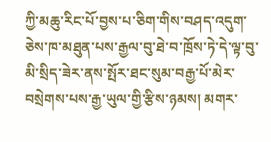ཀྱི་མཆུ་རིང་པོ་བྱས་པ་ཅིག་གིས་བཤད་འདུག་ཅེས་ཁ་མཐུན་པས་རྒྱལ་བུ་ཐེ་བ་ཁྲོས་ཏེ་དེ་ལྟ་བུ་མི་སྲིད་ཟེར་ནས་སྤོར་ཐང་སུམ་བརྒྱ་པོ་མེར་བསྲེགས་པས་རྒྱ་ཡུལ་གྱི་རྩིས་ཉམས། མགར་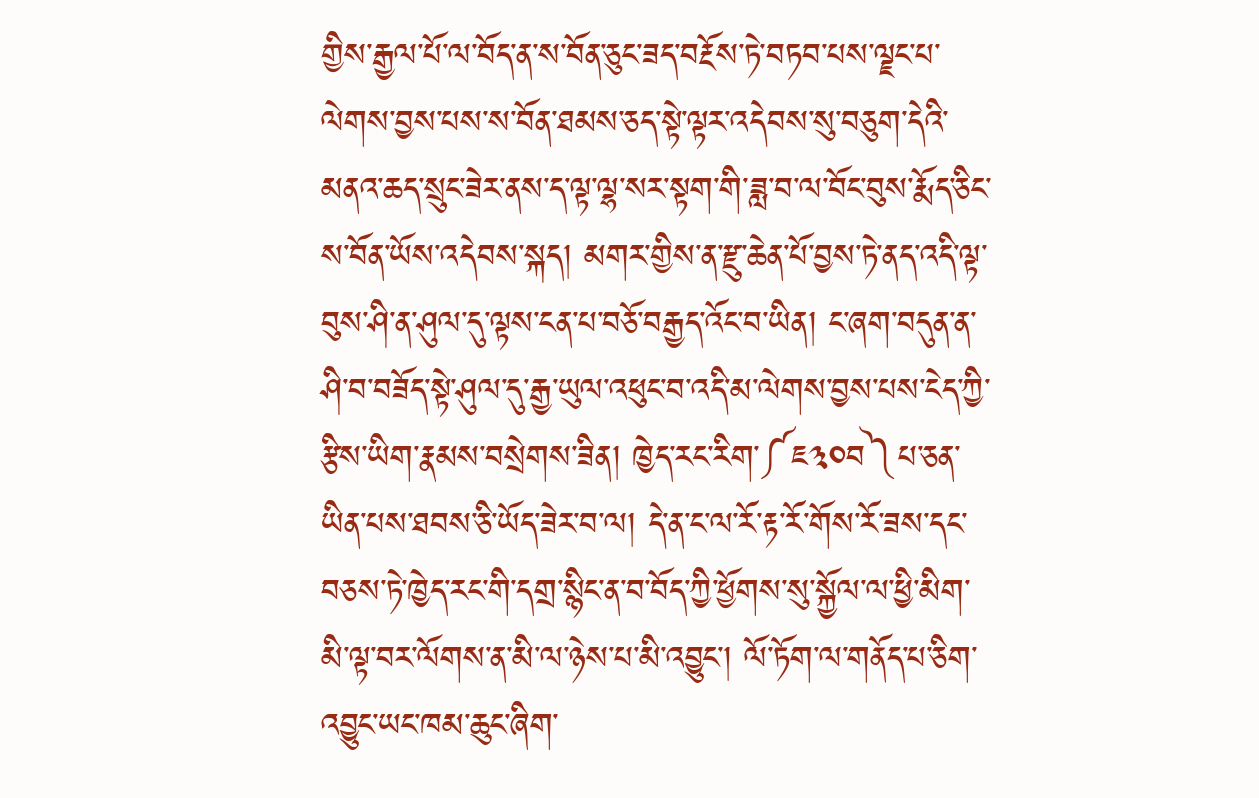གྱིས་རྒྱལ་པོ་ལ་བོད་ན་ས་བོན་ཅུང་ཟད་བརྔོས་ཏེ་བཏབ་པས་ལྗང་པ་ལེགས་བྱས་པས་ས་བོན་ཐམས་ཅད་སྟེ་ལྟར་འདེབས་སུ་བཅུག་དེའི་མནའ་ཆད་སྲུང་ཟེར་ནས་ད་ལྟ་ལྷ་སར་སྟག་གི་ཟླ་བ་ལ་བོང་བུས་རྨོད་ཅིང་ས་བོན་ཡོས་འདེབས་སྐད། མགར་གྱིས་ན་རྫུ་ཆེན་པོ་བྱས་ཏེ་ནད་འདི་ལྟ་བུས་ཤི་ན་ཤུལ་དུ་ལྟས་ངན་པ་བཅོ་བརྒྱད་འོང་བ་ཡིན། ང་ཞག་བདུན་ན་ཤི་བ་བཟོད་སྟེ་ཤུལ་དུ་རྒྱ་ཡུལ་འཕུང་བ་འདི་མ་ལེགས་བྱས་པས་ངེད་ཀྱི་རྩིས་ཡིག་རྣམས་བསྲེགས་ཟིན། ཁྱེད་རང་རིག་༼ཇ༣༠བ༽པ་ཅན་ཡིན་པས་ཐབས་ཅི་ཡོད་ཟེར་བ་ལ། དེ་ན་ང་ལ་རོ་རྟ་རོ་གོས་རོ་ཟས་དང་བཅས་ཏེ་ཁྱེད་རང་གི་དགྲ་སྙིང་ན་བ་བོད་ཀྱི་ཕྱོགས་སུ་སྐྱོལ་ལ་ཕྱི་མིག་མི་ལྟ་བར་ལོགས་ན་མི་ལ་ཉེས་པ་མི་འབྱུང་། ལོ་ཏོག་ལ་གནོད་པ་ཅིག་འབྱུང་ཡང་ཁམ་ཆུང་ཞིག་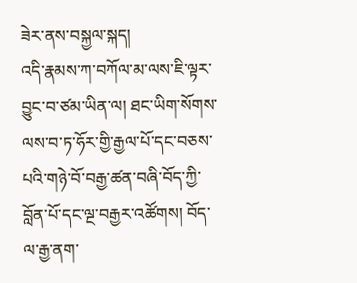ཟེར་ནས་བསྐྱལ་སྐད།
འདི་རྣམས་ཀ་བཀོལ་མ་ལས་ཇི་ལྟར་བྱུང་བ་ཙམ་ཡིན་ལ། ཐང་ཡིག་སོགས་ལས་བ་ཏ་ཧོར་གྱི་རྒྱལ་པོ་དང་བཅས་པའི་གཉེ་བོ་བརྒྱ་ཚན་བཞི་བོད་ཀྱི་བློན་པོ་དང་ལྔ་བརྒྱར་འཚོགས། བོད་ལ་རྒྱ་ནག་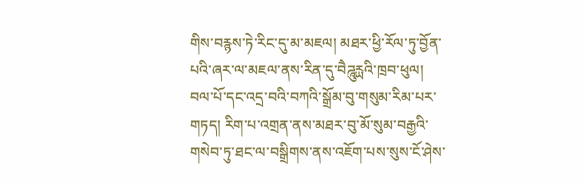གིས་བརྙས་ཏེ་རིང་དུ་མ་མཇལ། མཐར་ཕྱི་རོལ་ཏུ་བྱོན་པའི་ཞར་ལ་མཇལ་ནས་རིན་དུ་བཻཌཱུརྻའི་ཁྲབ་ཕུལ། བལ་པོ་དང་འདྲ་བའི་བཀའི་སྒྲོམ་བུ་གསུམ་རིམ་པར་གཏད། རིག་པ་འགྲན་ནས་མཐར་བུ་མོ་སུམ་བརྒྱའི་གསེབ་ཏུ་ཐང་ལ་བསྒྲིགས་ནས་འཇོག་པས་སུས་ངོ་ཤེས་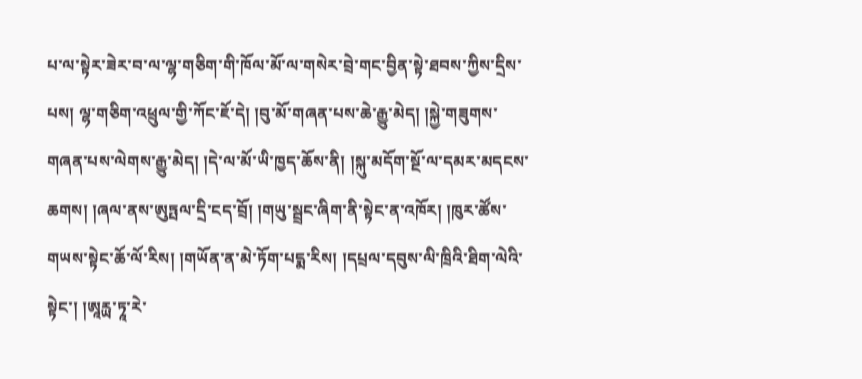པ་ལ་སྟེར་ཟེར་བ་ལ་ལྷ་གཅིག་གི་ཁོལ་མོ་ལ་གསེར་བྲེ་གང་བྱིན་སྟེ་ཐབས་ཀྱིས་དྲིས་པས། ལྷ་གཅིག་འཕྲུལ་གྱི་ཀོང་ཇོ་དེ། །བུ་མོ་གཞན་པས་ཆེ་རྒྱུ་མེད། །སྐྱེ་གཟུགས་གཞན་པས་ལེགས་རྒྱུ་མེད། །དེ་ལ་མོ་ཡི་ཁྱད་ཆོས་ནི། །སྐུ་མདོག་སྔོ་ལ་དམར་མདངས་ཆགས། །ཞལ་ནས་ཨུཏྤལ་དྲི་ངད་བྲོ། །གཡུ་སྦྲང་ཞིག་ནི་སྟེང་ན་འཁོར། །ཁུར་ཚོས་གཡས་སྟེང་ཆོ་ལོ་རིས། །གཡོན་ན་མེ་ཏོག་པདྨ་རིས། །དཔྲལ་དབུས་ལི་ཁྲིའི་ཐིག་ལེའི་སྟེང་། །ཨཱརྻ་ཏཱ་རེ་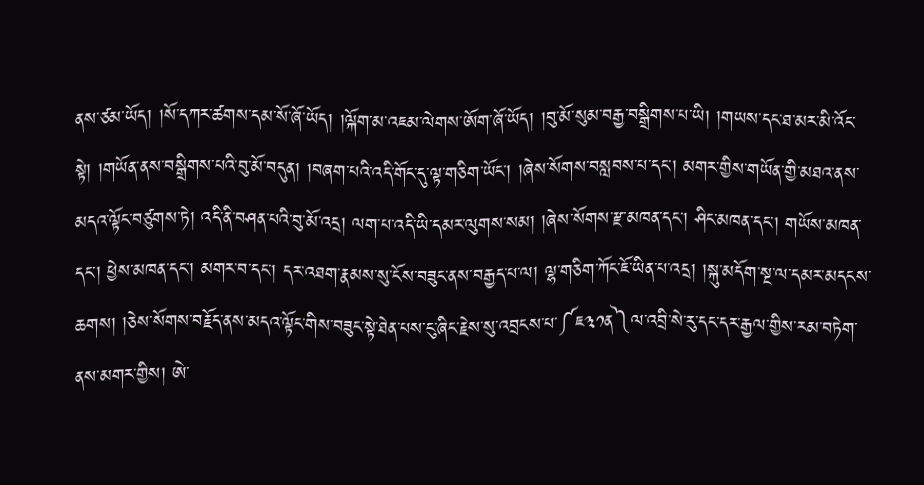ནས་ཙམ་ཡོད། །སོ་དཀར་ཚགས་དམ་སོ་ཞོ་ཡོད། །ལྐོག་མ་འཇམ་ལེགས་ཨོག་ཞོ་ཡོད། །བུ་མོ་སུམ་བརྒྱ་བསྒྲིགས་པ་ཡི། །གཡས་དང་ཐ་མར་མི་འོང་སྟེ། །གཡོན་ནས་བསྒྲིགས་པའི་བུ་མོ་བདུན། །བཞག་པའི་འདི་གོང་དུ་ལྟ་གཅིག་ཡོང་། །ཞེས་སོགས་བསླབས་པ་དང་། མགར་གྱིས་གཡོན་གྱི་མཐའ་ནས་མདའ་ལྟོང་བཙུགས་ཏེ། འདི་ནི་བཤན་པའི་བུ་མོ་འདྲ། ལག་པ་འདི་ཡི་དམར་ལུགས་སམ། །ཞེས་སོགས་རྫ་མཁན་དང་། ཤིང་མཁན་དང་། གཡོས་མཁན་དང་། ཕྱེས་མཁན་དང་། མགར་བ་དང་། དར་འཐག་རྣམས་སུ་ངོས་བཟུང་ནས་བརྒྱད་པ་ལ། ལྷ་གཅིག་ཀོང་ཇོ་ཡིན་པ་འདྲ། །སྐུ་མདོག་སྔ་ལ་དམར་མདངས་ཆགས། །ཅེས་སོགས་བརྗོད་ནས་མདའ་ལྟོང་གིས་བཟུང་སྟེ་ཐེན་པས་ངུ་ཞིང་རྗེས་སུ་འབྲངས་པ་༼ཇ༣༡ན༽ལ་འབྲི་སེ་རུ་དང་དར་རྒྱལ་གྱིས་རམ་བཏེག་ནས་མགར་གྱིས། ཨེ་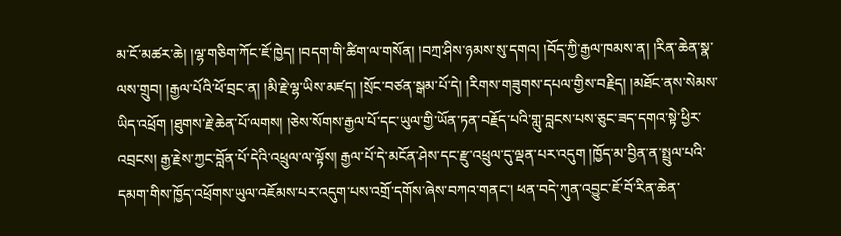མ་ངོ་མཚར་ཆེ། །ལྷ་གཅིག་ཀོང་ཇོ་ཁྱེད། །བདག་གི་ཚིག་ལ་གསོན། །བཀྲ་ཤིས་ཉམས་སུ་དགའ། །བོད་ཀྱི་རྒྱལ་ཁམས་ན། །རིན་ཆེན་སྣ་ལས་གྲུབ། །རྒྱལ་པོའི་ཕོ་བྲང་ན། །མི་རྗེ་ལྷ་ཡིས་མཛད། །སྲོང་བཙན་སྒམ་པོ་དེ། །རིགས་གཟུགས་དཔལ་གྱིས་བརྗིད། །མཐོང་ནས་སེམས་ཡིད་འཕྲོག །ཐུགས་རྗེ་ཆེན་པོ་ལགས། །ཅེས་སོགས་རྒྱལ་པོ་དང་ཡུལ་གྱི་ཡོན་ཏན་བརྗོད་པའི་གླུ་བླངས་པས་ཅུང་ཟད་དགའ་སྟེ་ཕྱིར་འབྲངས། རྒྱ་རྗེས་ཀྱང་བློན་པོ་དེའི་འཕྲུལ་ལ་ལྟོས། རྒྱལ་པོ་དེ་མངོན་ཤེས་དང་རྫུ་འཕྲུལ་དུ་ལྡན་པར་འདུག །ཁྱོད་མ་བྱིན་ན་སྤྲུལ་པའི་དམག་གིས་ཁྱོད་འཕྲོགས་ཡུལ་འཇོམས་པར་འདུག་པས་འགྲོ་དགོས་ཞེས་བཀའ་གནང་། ཕན་བདེ་ཀུན་འབྱུང་ཇོ་བོ་རིན་ཆེན་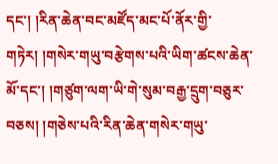དང་། །རིན་ཆེན་བང་མཛོད་མང་པོ་ནོར་གྱི་གཏེར། །གསེར་གཡུ་བརྩེགས་པའི་ཡིག་ཚངས་ཆེན་མོ་དང་། །གཙུག་ལག་ཡི་གེ་སུམ་བརྒྱ་དྲུག་བཅུར་བཅས། །གཅེས་པའི་རིན་ཆེན་གསེར་གཡུ་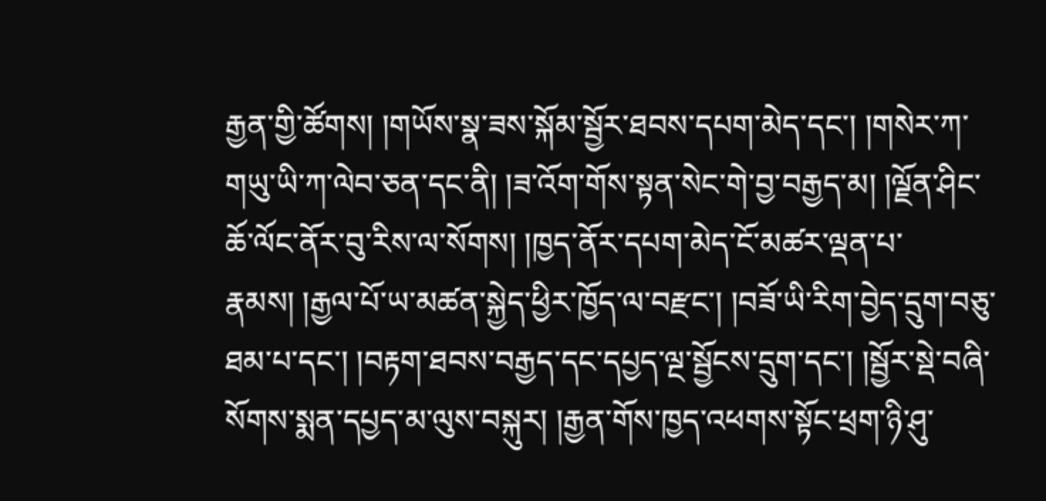རྒྱན་གྱི་ཚོགས། །གཡོས་སྣ་ཟས་སྐོམ་སྦྱོར་ཐབས་དཔག་མེད་དང་། །གསེར་ཀ་གཡུ་ཡི་ཀ་ལེབ་ཅན་དང་ནི། །ཟ་འོག་གོས་སྟན་སེང་གེ་བྱ་བརྒྱད་མ། །ལྗོན་ཤིང་ཆོ་ལོང་ནོར་བུ་རིས་ལ་སོགས། །ཁྱད་ནོར་དཔག་མེད་ངོ་མཚར་ལྡན་པ་རྣམས། །རྒྱལ་པོ་ཡ་མཚན་སྐྱེད་ཕྱིར་ཁྱོད་ལ་བརྫང་། །བཟོ་ཡི་རིག་བྱེད་དྲུག་བཅུ་ཐམ་པ་དང་། །བརྟག་ཐབས་བརྒྱད་དང་དཔྱད་ལྔ་སྦྱོངས་དྲུག་དང་། །སྦྱོར་སྡེ་བཞི་སོགས་སྨན་དཔྱད་མ་ལུས་བསྐུར། །རྒྱན་གོས་ཁྱད་འཕགས་སྟོང་ཕྲག་ཉི་ཤུ་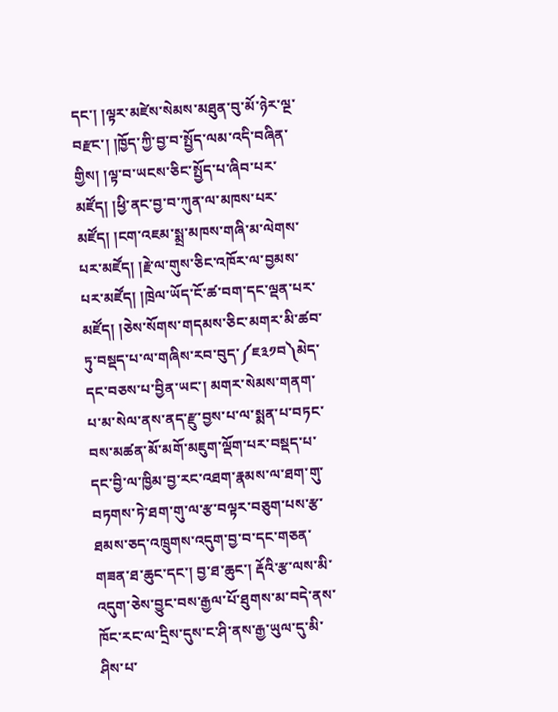དང་། །ལྟར་མཛེས་སེམས་མཐུན་བུ་མོ་ཉེར་ལྔ་བརྫང་། །ཁྱོད་ཀྱི་བྱ་བ་སྤྱོད་ལམ་འདི་བཞིན་གྱིས། །ལྟ་བ་ཡངས་ཅིང་སྤྱོད་པ་ཞིབ་པར་མཛོད། །ཕྱི་ནང་བྱ་བ་ཀུན་ལ་མཁས་པར་མཛོད། །ངག་འཇམ་སྨྲ་མཁས་གཞི་མ་ལེགས་པར་མཛོད། །རྗེ་ལ་གུས་ཅིང་འཁོར་ལ་བྱམས་པར་མཛོད། །ཁྲེལ་ཡོད་ངོ་ཚ་བག་དང་ལྡན་པར་མཛོད། །ཅེས་སོགས་གདམས་ཅིང་མགར་མི་ཚབ་ཏུ་བསྡད་པ་ལ་གཞིས་རབ་བུད་༼ཇ༣༡བ༽མེད་དང་བཅས་པ་བྱིན་ཡང་། མགར་སེམས་གནག་པ་མ་སེལ་ནས་ནད་རྫུ་བྱས་པ་ལ་སྨན་པ་བཏང་བས་མཚན་མོ་མགོ་མཇུག་ལྡོག་པར་བསྡད་པ་དང་བྱི་ལ་ཁྱིམ་བྱ་རང་འཐག་རྣམས་ལ་ཐག་གུ་བཏགས་ཏེ་ཐག་གུ་ལ་རྩ་བལྟར་བཅུག་པས་རྩ་ཐམས་ཅད་འཁྲུགས་འདུག་བྱ་བ་དང་གཅན་གཟན་ཐ་ཆུང་དང་། བྱ་ཐ་ཆུང་། རྡོའི་རྩ་ལས་མི་འདུག་ཅེས་བྱུང་བས་རྒྱལ་པོ་ཐུགས་མ་བདེ་ནས་ཁོང་རང་ལ་དྲིས་དུས་ང་ཤི་ནས་རྒྱ་ཡུལ་དུ་མི་ཤིས་པ་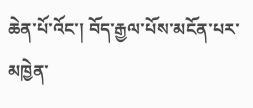ཆེན་པོ་འོང་། བོད་རྒྱལ་པོས་མངོན་པར་མཁྱེན་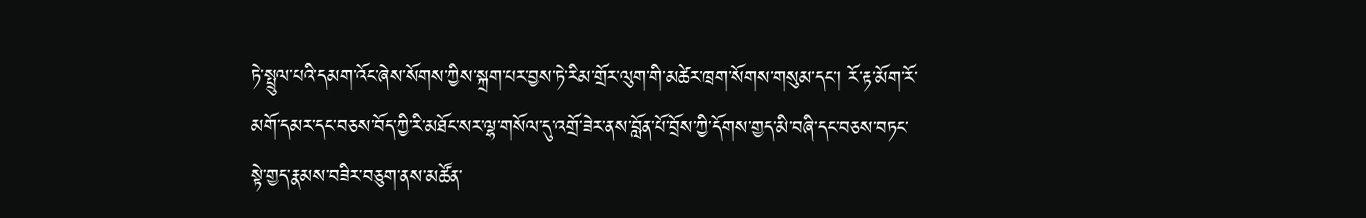ཏེ་སྤྲུལ་པའི་དམག་འོང་ཞེས་སོགས་ཀྱིས་སྐྲག་པར་བྱས་ཏེ་རིམ་གྲོར་ལུག་གི་མཚེར་ཁྲག་སོགས་གསུམ་དང་། རོ་རྟ་མོག་རོ་མགོ་དམར་དང་བཅས་བོད་ཀྱི་རི་མཐོང་སར་ལྷ་གསོལ་དུ་འགྲོ་ཟེར་ནས་བློན་པོ་བྲོས་ཀྱི་དོགས་གྱད་མི་བཞི་དང་བཅས་བཏང་སྟེ་གྱད་རྣམས་བཟིར་བཅུག་ནས་མཚོན་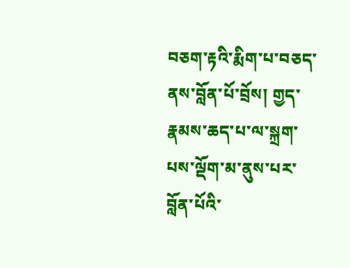བཅག་རྟའི་རྨིག་པ་བཅད་ནས་བློན་པོ་བྲོས། གྱད་རྣམས་ཆད་པ་ལ་སྐྲག་པས་ལྡོག་མ་ནུས་པར་བློན་པོའི་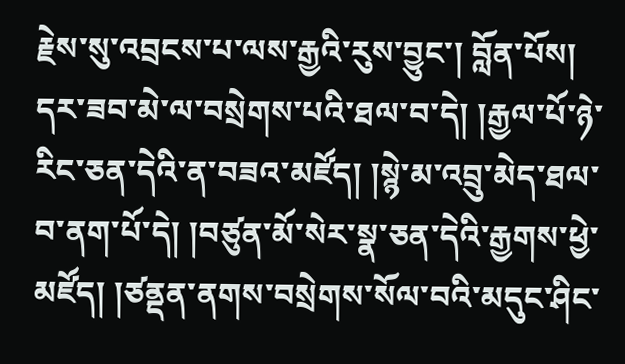རྗེས་སུ་འབྲངས་པ་ལས་རྒྱའི་རུས་བྱུང་། བློན་པོས། དར་ཟབ་མེ་ལ་བསྲེགས་པའི་ཐལ་བ་དེ། །རྒྱལ་པོ་ཉེ་རིང་ཅན་དེའི་ན་བཟའ་མཛོད། །སྙེ་མ་འབྲུ་མེད་ཐལ་བ་ནག་པོ་དེ། །བཙུན་མོ་སེར་སྣ་ཅན་དེའི་རྒྱགས་ཕྱེ་མཛོད། །ཙནྡན་ནགས་བསྲེགས་སོལ་བའི་མདུང་ཤིང་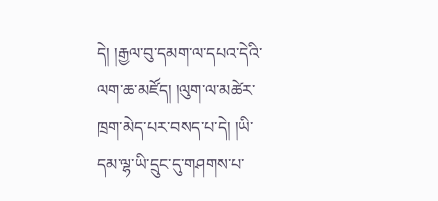དེ། །རྒྱལ་བུ་དམག་ལ་དཔའ་དེའི་ལག་ཆ་མཛོད། །ལུག་ལ་མཚེར་ཁྲག་མེད་པར་བསད་པ་དེ། །ཡི་དམ་ལྷ་ཡི་དྲུང་དུ་གཤགས་པ་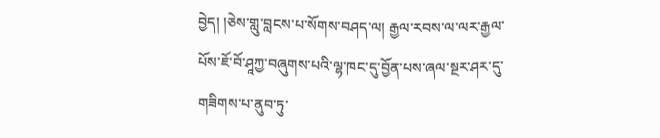བྱེད། །ཅེས་གླུ་བླངས་པ་སོགས་བཤད་ལ། རྒྱལ་རབས་ལ་ལར་རྒྱལ་པོས་ཇོ་བོ་ཤཱཀྱ་བཞུགས་པའི་ལྷ་ཁང་དུ་བྱོན་པས་ཞལ་སྔར་ཤར་དུ་གཟིགས་པ་ནུབ་ཏུ་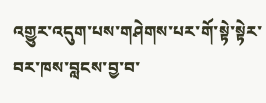འགྱུར་འདུག་པས་གཤེགས་པར་གོ་སྟེ་སྟེར་བར་ཁས་བླངས་བྱ་བ་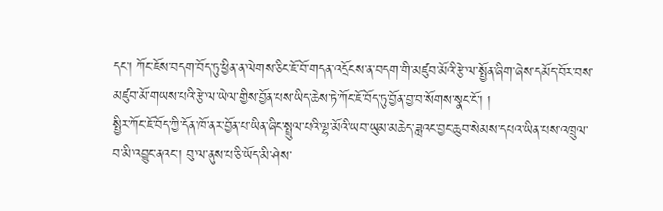དང་། ཀོང་ཇོས་བདག་བོད་ཏུ་ཕྱིན་ན་ལེགས་ཅིང་ཇོ་བོ་གདན་འདྲོངས་ན་བདག་གི་མཛུབ་མོའི་རྩེ་ལ་སྤྱོན་ཞིག་ཞེས་དམོད་བོར་བས་མཛུབ་མོ་གཡས་པའི་རྩེ་ལ་ཡེལ་གྱིས་བྱོན་པས་ཡིད་ཆེས་ཏེ་ཀོང་ཇོ་བོད་ཏུ་བྱོན་བྱ་བ་སོགས་སྣང་ངོ་། །
སྤྱིར་ཀོང་ཇོ་བོད་ཀྱི་དོན་ཁོ་ནར་བྱོན་པ་ཡིན་ཞིང་སྤྲུལ་པའི་ལྷ་མོའི་ཡབ་ཡུམ་མཆེད་ཟླའང་བྱང་ཆུབ་སེམས་དཔའ་ཡིན་པས་འཁྲུལ་བ་མི་འབྱུང་ནའང་། བུ་ལ་ནུས་པ་ཅི་ཡོད་མི་ཤེས་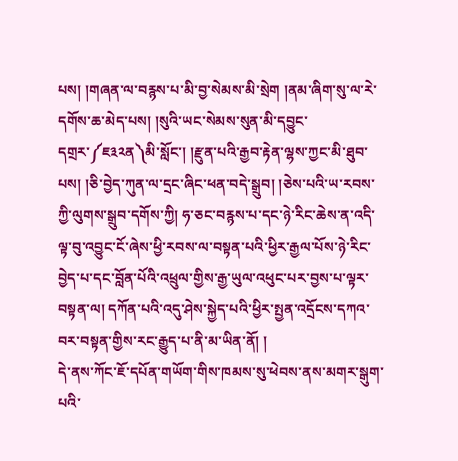པས། །གཞན་ལ་བརྙས་པ་མི་བྱ་སེམས་མི་སྲེག །ནམ་ཞིག་སུ་ལ་རེ་དགོས་ཆ་མེད་པས། །སུའི་ཡང་སེམས་སུན་མི་དབྱུང་དགྲར་༼ཇ༣༢ན༽མི་སློང་། །རྫུན་པའི་རྒྱབ་རྟེན་ལྷས་ཀྱང་མི་ཐུབ་པས། །ཅི་བྱེད་ཀུན་ལ་དྲང་ཞིང་ཕན་བདེ་སྒྲུབ། །ཅེས་པའི་ཡ་རབས་ཀྱི་ལུགས་སྒྲུབ་དགོས་ཀྱི། ཧ་ཅང་བརྙས་པ་དང་ཉེ་རིང་ཆེས་ན་འདི་ལྟ་བུ་འབྱུང་ངོ་ཞེས་ཕྱི་རབས་ལ་བསྟན་པའི་ཕྱིར་རྒྱལ་པོས་ཉེ་རིང་བྱེད་པ་དང་བློན་པོའི་འཕྲུལ་གྱིས་རྒྱ་ཡུལ་འཕུང་པར་བྱས་པ་ལྟར་བསྟན་ལ། དཀོན་པའི་འདུ་ཤེས་སྐྱེད་པའི་ཕྱིར་སྤྱན་འདྲོངས་དཀའ་བར་བསྟན་གྱིས་རང་རྒྱུད་པ་ནི་མ་ཡིན་ནོ། །
དེ་ནས་ཀོང་ཇོ་དཔོན་གཡོག་གིས་ཁམས་སུ་ཕེབས་ནས་མགར་སྒུག་པའི་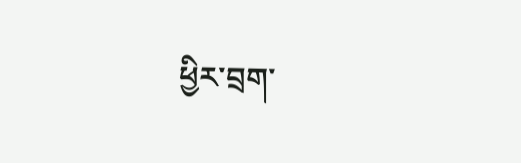ཕྱིར་བྲག་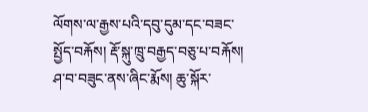ལོགས་ལ་རྒྱས་པའི་དབུ་དུམ་དང་བཟང་སྤྱོད་བརྐོས། རྡོ་སྐུ་ཁྲུ་བརྒྱད་བཅུ་པ་བརྐོས། ཤ་བ་བཟུང་ནས་ཞིང་རྨོས། ཆུ་སྐོར་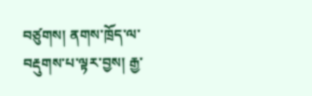བཙུགས། ནགས་ཁྲོད་ལ་བརྡུགས་པ་ལྟར་བྱས། རྒྱ་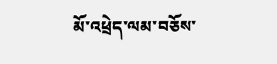མོ་འཕྲེད་ལམ་བཅོས་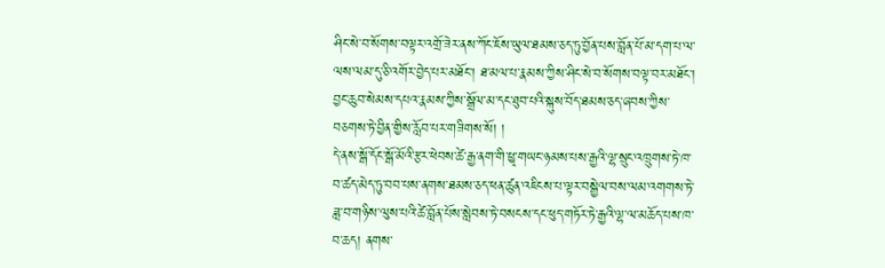ཤིང་སེ་བ་སོགས་བལྟར་འགྲོ་ཟེར་ནས་ཀོང་ཇོས་ཡུལ་ཐམས་ཅད་ཏུ་བྱོན་པས་བློན་པོ་མ་དག་པ་ལ་ལས་ལམ་དུ་ཅི་འགོར་བྱེད་པར་མཐོང་། ཐ་མལ་པ་རྣམས་ཀྱིས་ཤིང་སེ་བ་སོགས་བལྟ་བར་མཐོང་། བྱང་ཆུབ་སེམས་དཔའ་རྣམས་ཀྱིས་སྒྲོལ་མ་དང་ཐུབ་པའི་སྐུས་བོད་ཐམས་ཅད་ཞབས་ཀྱིས་བཅགས་ཏེ་བྱིན་གྱིས་རློབ་པར་གཟིགས་སོ། །
དེ་ནས་སྒོ་དོང་སྒོ་མོའི་རྩར་ཕེབས་ཚེ་རྒྱ་ནག་གི་ཕྱྭ་གཡང་ཉམས་པས་རྒྱའི་ལྷ་སྲུང་འཁྲུགས་ཏེ་ཁ་བ་ཚད་མེད་ཏུ་བབ་པས་ནགས་ཐམས་ཅད་ཕན་ཚུན་འཇིངས་པ་ལྟར་བསྒྱེལ་བས་ལམ་འགགས་ཏེ་ཟླ་བ་གཉིས་ལུས་པའི་ཚེ་བློན་པོས་སླེབས་ཏེ་བསངས་དང་ཕུད་གཏོར་ཏེ་རྒྱའི་ལྷ་ལ་མཆོད་པས་ཁ་བ་ཆད། ནགས་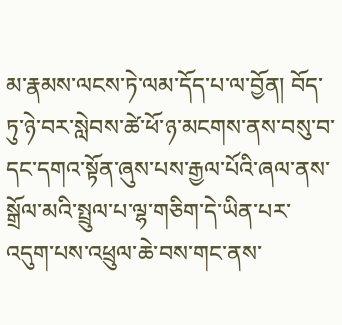མ་རྣམས་ལངས་ཏེ་ལམ་དོད་པ་ལ་བྱོན། བོད་ཏུ་ཉེ་བར་སླེབས་ཚེ་ཕོ་ཉ་མངགས་ནས་བསུ་བ་དང་དགའ་སྟོན་ཞུས་པས་རྒྱལ་པོའི་ཞལ་ནས་སྒྲོལ་མའི་སྤྲུལ་པ་ལྷ་གཅིག་དེ་ཡིན་པར་འདུག་པས་འཕྲུལ་ཆེ་བས་གང་ནས་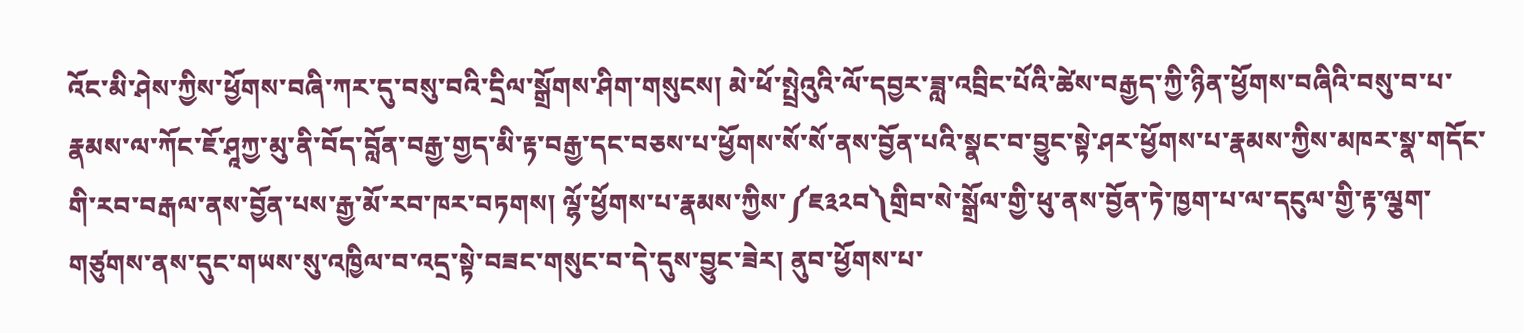འོང་མི་ཤེས་ཀྱིས་ཕྱོགས་བཞི་ཀར་དུ་བསུ་བའི་དྲིལ་སྒྲོགས་ཤིག་གསུངས། མེ་ཕོ་སྤྲེའུའི་ལོ་དབྱར་ཟླ་འབྲིང་པོའི་ཚེས་བརྒྱད་ཀྱི་ཉིན་ཕྱོགས་བཞིའི་བསུ་བ་པ་རྣམས་ལ་ཀོང་ཇོ་ཤཱཀྱ་མུ་ནི་བོད་བློན་བརྒྱ་གྱད་མི་རྟ་བརྒྱ་དང་བཅས་པ་ཕྱོགས་སོ་སོ་ནས་བྱོན་པའི་སྣང་བ་བྱུང་སྟེ་ཤར་ཕྱོགས་པ་རྣམས་ཀྱིས་མཁར་སྣ་གདོང་གི་རབ་བརྒལ་ནས་བྱོན་པས་རྒྱ་མོ་རབ་ཁར་བཏགས། ལྷོ་ཕྱོགས་པ་རྣམས་ཀྱིས་༼ཇ༣༢བ༽གྲིབ་སེ་སྒྲོལ་གྱི་ཕུ་ནས་བྱོན་ཏེ་ཁྱག་པ་ལ་དངུལ་གྱི་རྟ་ལྕག་གཙུགས་ནས་དུང་གཡས་སུ་འཁྱིལ་བ་འདྲ་སྟེ་བཟང་གསུང་བ་དེ་དུས་བྱུང་ཟེར། ནུབ་ཕྱོགས་པ་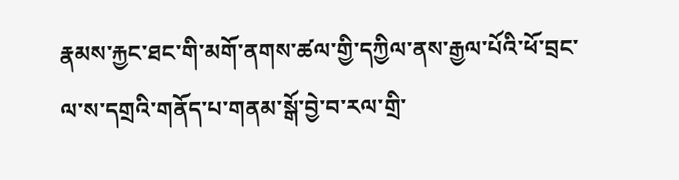རྣམས་རྐྱང་ཐང་གི་མགོ་ནགས་ཚལ་གྱི་དཀྱིལ་ནས་རྒྱལ་པོའི་ཕོ་བྲང་ལ་ས་དགྲའི་གནོད་པ་གནམ་སྒོ་བྱེ་བ་རལ་གྲི་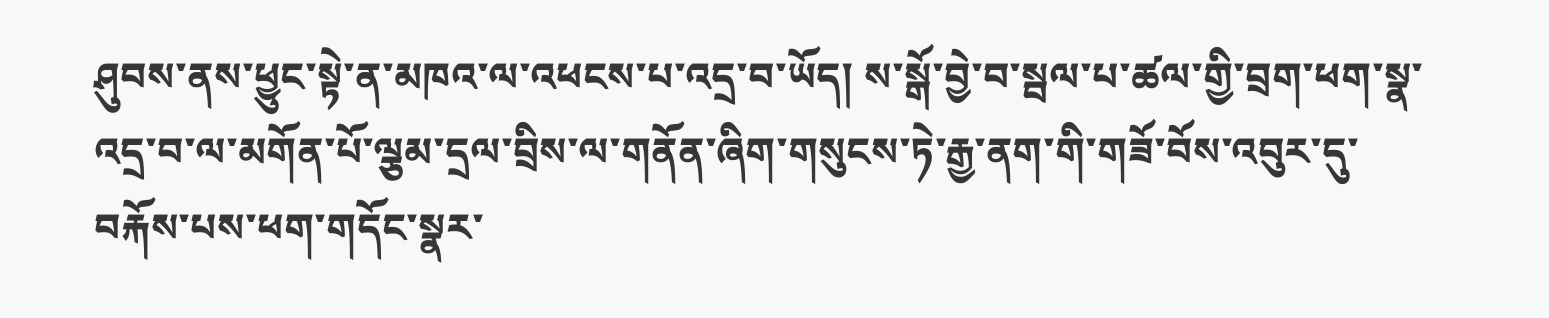ཤུབས་ནས་ཕྱུང་སྟེ་ན་མཁའ་ལ་འཕངས་པ་འདྲ་བ་ཡོད། ས་སྒོ་བྱེ་བ་སྦལ་པ་ཚལ་གྱི་བྲག་ཕག་སྣ་འདྲ་བ་ལ་མགོན་པོ་ལྕམ་དྲལ་བྲིས་ལ་གནོན་ཞིག་གསུངས་ཏེ་རྒྱ་ནག་གི་གཟོ་བོས་འབུར་དུ་བརྐོས་པས་ཕག་གདོང་སྣར་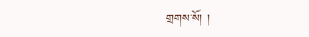གྲགས་སོ། །